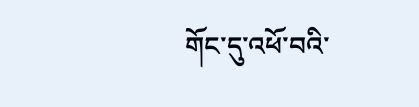གོང་དུ་འཕོ་བའི་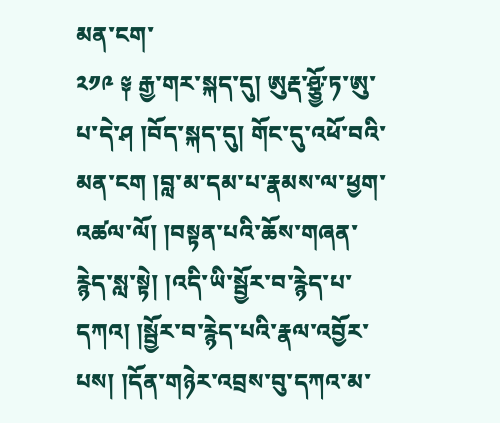མན་ངག་
༢༡༩ ༈ རྒྱ་གར་སྐད་དུ། ཨུརྡ་ཤྩྱོ་ཏ་ཨུ་པ་དེ་ཤ །བོད་སྐད་དུ། གོང་དུ་འཕོ་བའི་མན་ངག །བླ་མ་དམ་པ་རྣམས་ལ་ཕྱག་འཚལ་ལོ། །བསྟན་པའི་ཆོས་གཞན་རྙེད་སླ་སྟེ། །འདི་ཡི་སྦྱོར་བ་རྙེད་པ་དཀའ། །སྦྱོར་བ་རྙེད་པའི་རྣལ་འབྱོར་པས། །དོན་གཉེར་འབྲས་བུ་དཀའ་མ་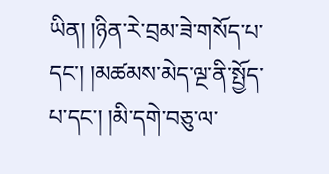ཡིན། །ཉིན་རེ་བྲམ་ཟེ་གསོད་པ་དང་། །མཚམས་མེད་ལྔ་ནི་སྤྱོད་པ་དང་། །མི་དགེ་བཅུ་ལ་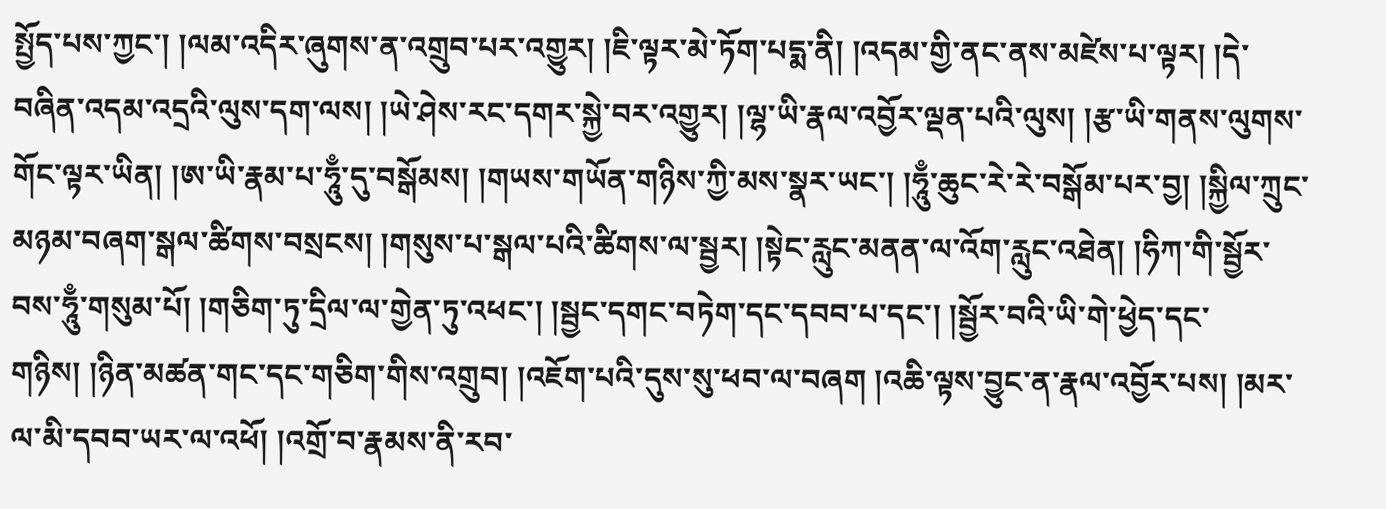སྤྱོད་པས་ཀྱང་། །ལམ་འདིར་ཞུགས་ན་འགྲུབ་པར་འགྱུར། །ཇི་ལྟར་མེ་ཏོག་པདྨ་ནི། །འདམ་གྱི་ནང་ནས་མཛེས་པ་ལྟར། །དེ་བཞིན་འདམ་འདྲའི་ལུས་དག་ལས། །ཡེ་ཤེས་རང་དགར་སྐྱེ་བར་འགྱུར། །ལྷ་ཡི་རྣལ་འབྱོར་ལྡན་པའི་ལུས། །རྩ་ཡི་གནས་ལུགས་གོང་ལྟར་ཡིན། །ཨ་ཡི་རྣམ་པ་ཧཱུྃ་དུ་བསྒོམས། །གཡས་གཡོན་གཉིས་ཀྱི་མས་སྣར་ཡང་། །ཧཱུྃ་ཆུང་རེ་རེ་བསྒོམ་པར་བྱ། །སྐྱིལ་ཀྲུང་མཉམ་བཞག་སྒལ་ཚིགས་བསྲངས། །གསུས་པ་སྒལ་པའི་ཚིགས་ལ་སྦྱར། །སྟེང་རླུང་མནན་ལ་འོག་རླུང་འཐེན། །ཧིཀ་གི་སྦྱོར་བས་ཧཱུྃ་གསུམ་པོ། །གཅིག་ཏུ་དྲིལ་ལ་གྱེན་ཏུ་འཕང་། །སྦྱང་དགང་བཏེག་དང་དབབ་པ་དང་། །སྦྱོར་བའི་ཡི་གེ་ཕྱེད་དང་གཉིས། །ཉིན་མཚན་གང་དང་གཅིག་གིས་འགྲུབ། །འཇོག་པའི་དུས་སུ་ཕབ་ལ་བཞག །འཆི་ལྟས་བྱུང་ན་རྣལ་འབྱོར་པས། །མར་ལ་མི་དབབ་ཡར་ལ་འཕོ། །འགྲོ་བ་རྣམས་ནི་རབ་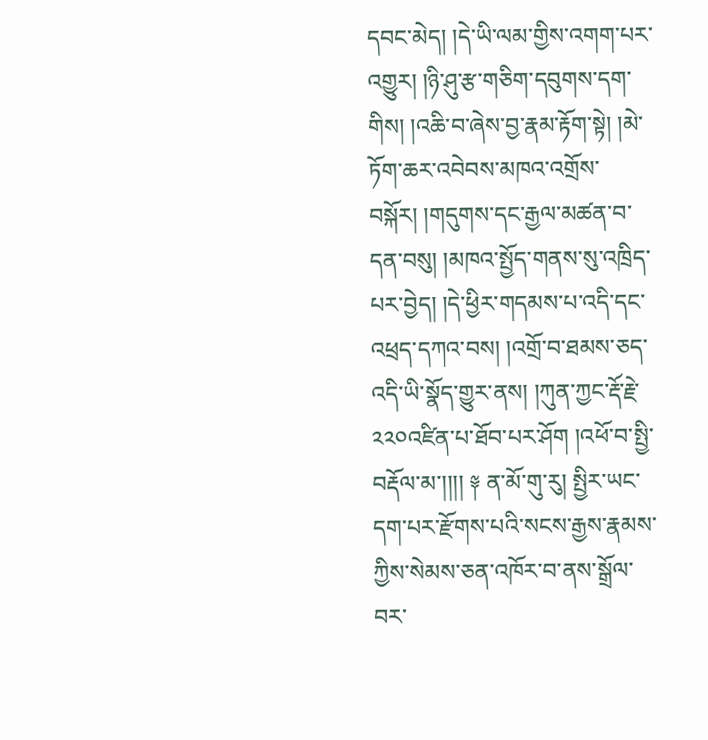དབང་མེད། །དེ་ཡི་ལམ་གྱིས་འགག་པར་འགྱུར། །ཉི་ཤུ་རྩ་གཅིག་དབུགས་དག་གིས། །འཆི་བ་ཞེས་བྱ་རྣམ་རྟོག་སྟེ། །མེ་ཏོག་ཆར་འབེབས་མཁའ་འགྲོས་བསྐོར། །གདུགས་དང་རྒྱལ་མཚན་བ་དན་བསུ། །མཁའ་སྤྱོད་གནས་སུ་འཁྲིད་པར་བྱེད། །དེ་ཕྱིར་གདམས་པ་འདི་དང་འཕྲད་དཀའ་བས། །འགྲོ་བ་ཐམས་ཅད་འདི་ཡི་སྣོད་གྱུར་ནས། །ཀུན་ཀྱང་རྡོ་རྗེ་
༢༢༠འཛིན་པ་ཐོབ་པར་ཤོག །འཕོ་བ་སྤྱི་བརྡོལ་མ་།།།། ༈ ན་མོ་གུ་རུ། སྤྱིར་ཡང་དག་པར་རྫོགས་པའི་སངས་རྒྱས་རྣམས་ཀྱིས་སེམས་ཅན་འཁོར་བ་ནས་སྒྲོལ་བར་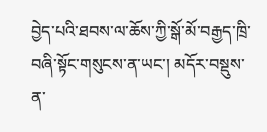བྱེད་པའི་ཐབས་ལ་ཆོས་ཀྱི་སྒོ་མོ་བརྒྱད་ཁྲི་བཞི་སྟོང་གསུངས་ན་ཡང་། མདོར་བསྡུས་ན་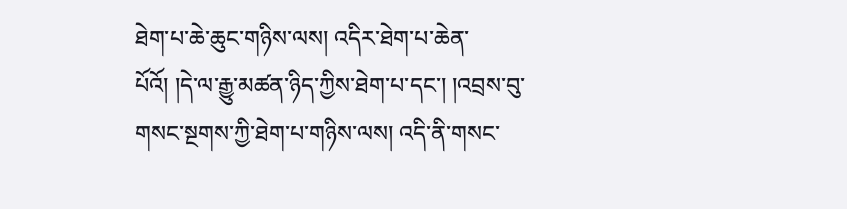ཐེག་པ་ཆེ་ཆུང་གཉིས་ལས། འདིར་ཐེག་པ་ཆེན་པོའོ། །དེ་ལ་རྒྱུ་མཚན་ཉིད་ཀྱིས་ཐེག་པ་དང་། །འབྲས་བུ་གསང་སྔགས་ཀྱི་ཐེག་པ་གཉིས་ལས། འདི་ནི་གསང་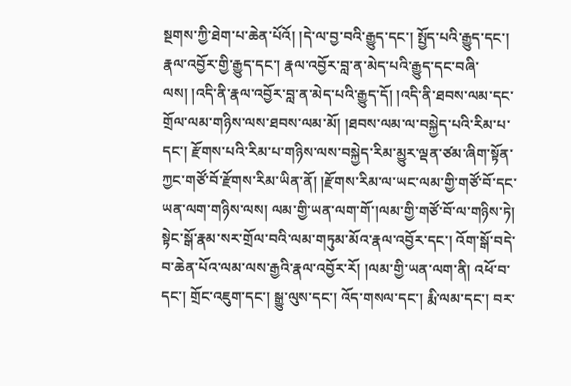སྔགས་ཀྱི་ཐེག་པ་ཆེན་པོའོ། །དེ་ལ་བྱ་བའི་རྒྱུད་དང་། སྤྱོད་པའི་རྒྱུད་དང་། རྣལ་འབྱོར་གྱི་རྒྱུད་དང་། རྣལ་འབྱོར་བླ་ན་མེད་པའི་རྒྱུད་དང་བཞི་ལས། །འདི་ནི་རྣལ་འབྱོར་བླ་ན་མེད་པའི་རྒྱུད་དོ། །འདི་ནི་ཐབས་ལམ་དང་གྲོལ་ལམ་གཉིས་ལས་ཐབས་ལམ་མོ། །ཐབས་ལམ་ལ་བསྐྱེད་པའི་རིམ་པ་དང་། རྫོགས་པའི་རིམ་པ་གཉིས་ལས་བསྐྱེད་རིམ་མྱུར་ལྡན་ཙམ་ཞིག་སྟོན་ཀྱང་གཙོ་བོ་རྫོགས་རིམ་ཡིན་ནོ། །རྫོགས་རིམ་ལ་ཡང་ལམ་གྱི་གཙོ་བོ་དང་ཡན་ལག་གཉིས་ལས། ལམ་གྱི་ཡན་ལག་གོ་།ལམ་གྱི་གཙོ་བོ་ལ་གཉིས་ཏེ། སྟེང་སྒོ་རྣམ་སར་གྲོལ་བའི་ལམ་གཏུམ་མོའ་རྣལ་འབྱོར་དང་། འོག་སྒོ་བདེ་བ་ཆེན་པོའ་ལམ་ལས་རྒྱའི་རྣལ་འབྱོར་རོ། །ལམ་གྱི་ཡན་ལག་ནི། འཕོ་བ་དང་། གྲོང་འཇུག་དང་། སྒྱུ་ལུས་དང་། འོད་གསལ་དང་། རྨི་ལམ་དང་། བར་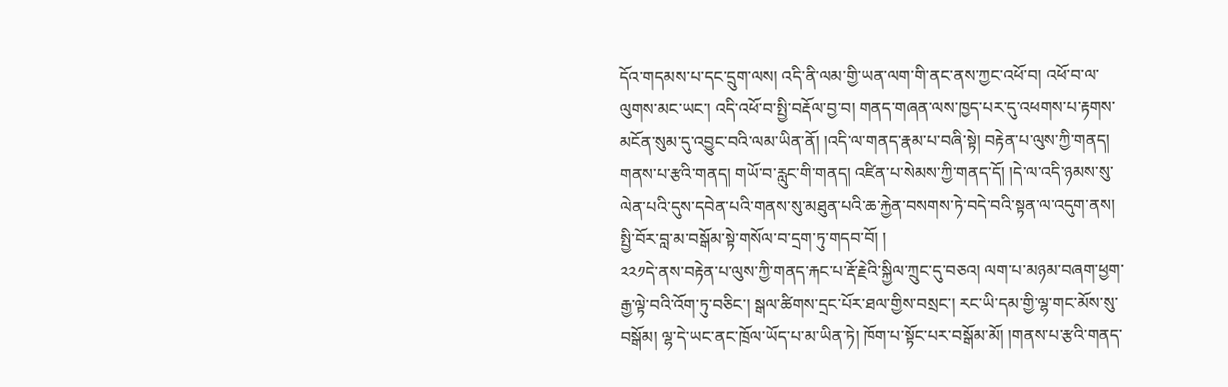དོའ་གདམས་པ་དང་དྲུག་ལས། འདི་ནི་ལམ་གྱི་ཡན་ལག་གི་ནང་ནས་ཀྱང་འཕོ་བ། འཕོ་བ་ལ་ལུགས་མང་ཡང་། འདི་འཕོ་བ་སྤྱི་བརྡོལ་བྱ་བ། གནད་གཞན་ལས་ཁྱད་པར་དུ་འཕགས་པ་རྟགས་མངོན་སུམ་དུ་འབྱུང་བའི་ལམ་ཡིན་ནོ། །འདི་ལ་གནད་རྣམ་པ་བཞི་སྟེ། བརྟེན་པ་ལུས་ཀྱི་གནད། གནས་པ་རྩའི་གནད། གཡོ་བ་རླུང་གི་གནད། འཛིན་པ་སེམས་ཀྱི་གནད་དོ། །དེ་ལ་འདི་ཉམས་སུ་ལེན་པའི་དུས་དབེན་པའི་གནས་སུ་མཐུན་པའི་ཆ་རྐྱེན་བསགས་ཏེ་བདེ་བའི་སྟན་ལ་འདུག་ནས། སྤྱི་བོར་བླ་མ་བསྒོམ་སྟེ་གསོལ་བ་དྲག་ཏུ་གདབ་བོ། །
༢༢༡དེ་ནས་བརྟེན་པ་ལུས་ཀྱི་གནད་རྐང་པ་རྡོ་རྗེའི་སྐྱིལ་ཀྲུང་དུ་བཅའ། ལག་པ་མཉམ་བཞག་ཕྱག་རྒྱ་ལྟེ་བའི་འོག་ཏུ་བཅིང་། སྒལ་ཚིགས་དྲང་པོར་ཐལ་གྱིས་བསྲང་། རང་ཡི་དམ་གྱི་ལྷ་གང་མོས་སུ་བསྒོམ། ལྷ་དེ་ཡང་ནང་ཁྲོལ་ཡོད་པ་མ་ཡིན་ཏེ། ཁོག་པ་སྟོང་པར་བསྒོམ་མོ། །གནས་པ་རྩའི་གནད་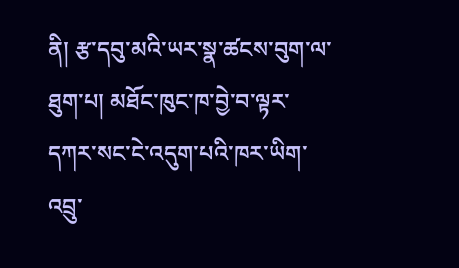ནི། རྩ་དབུ་མའི་ཡར་སྣ་ཚངས་བུག་ལ་ཐུག་པ། མཐོང་ཁུང་ཁ་བྱེ་བ་ལྟར་དཀར་སང་ངེ་འདུག་པའི་ཁར་ཡིག་འབྲུ་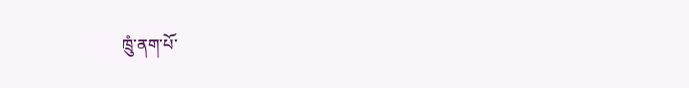ཁྲུཾ་ནག་པོ་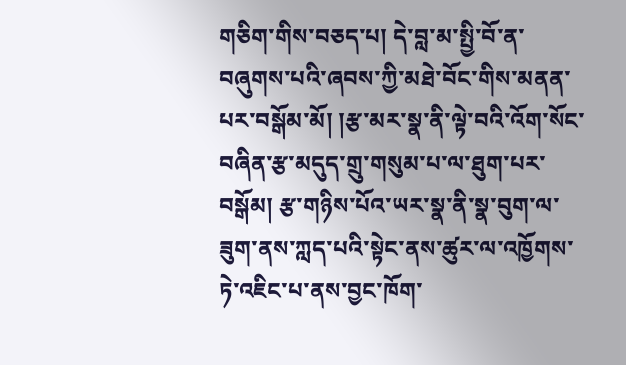གཅིག་གིས་བཅད་པ། དེ་བླ་མ་སྤྱི་བོ་ན་བཞུགས་པའི་ཞབས་ཀྱི་མཐེ་བོང་གིས་མནན་པར་བསྒོམ་མོ། །རྩ་མར་སྣ་ནི་ལྟེ་བའི་འོག་སོང་བཞིན་རྩ་མདུད་གྲུ་གསུམ་པ་ལ་ཐུག་པར་བསྒོམ། རྩ་གཉིས་པོའ་ཡར་སྣ་ནི་སྣ་བུག་ལ་ཟུག་ནས་ཀླད་པའི་སྟེང་ནས་ཚུར་ལ་འཁྱོགས་ཏེ་འཇིང་པ་ནས་བྱང་ཁོག་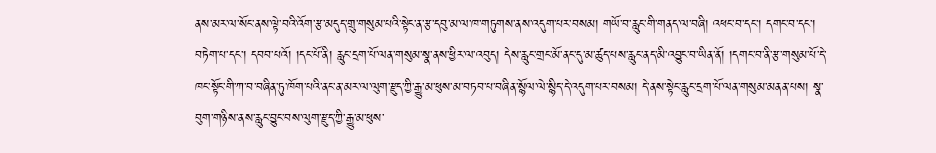ནས་མར་ལ་སོང་ནས་ལྟེ་བའི་འོག་རྩ་མདུད་གྲུ་གསུམ་པའི་སྟེང་ན་རྩ་དབུ་མ་ལ་ཁ་གཏུགས་ནས་འདུག་པར་བསམ། གཡོ་བ་རླུང་གི་གནད་ལ་བཞི། འཕང་བ་དང་། དགང་བ་དང་། བཏེག་པ་དང་། དབབ་པའོ། །དང་པོ་ནི། རླུང་དྲག་པོ་ལན་གསུམ་སྣ་ནས་ཕྱིར་ལ་འབུད། དེས་རླུང་གྲང་མོ་ནང་དུ་མ་ཚུད་པས་རླུང་ནད་མི་འབྱུང་བ་ཡིན་ནོ། །དགང་བ་ནི་རྩ་གསུམ་པོ་དེ་ཁང་སྟོང་གི་ཀ་བ་བཞིན་ཏུ་ཁོག་པའི་ནང་ན་མར་ལ་ལུག་རྫུད་ཀྱི་རྒྱུ་མ་ཕུས་མ་བཏབ་པ་བཞིན་སྙོལ་ལེ་སྙིད་དེ་འདུག་པར་བསམ། དེ་ནས་སྟེང་རླུང་དྲག་པོ་ལན་གསུམ་མནན་པས། སྣ་བུག་གཉིས་ནས་རླུང་བྱུང་བས་ལུག་རྫུད་ཀྱི་རྒྱུ་མ་ཕུས་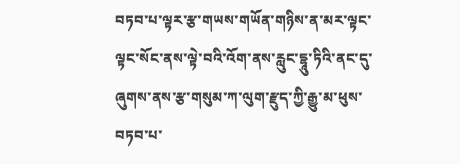བཏབ་པ་ལྟར་རྩ་གཡས་གཡོན་གཉིས་ན་མར་ལྟང་ལྟང་སོང་ནས་ལྟེ་བའི་འོག་ནས་རླུང་དྷཱུ་ཏིའི་ནང་དུ་ཞུགས་ནས་རྩ་གསུམ་ཀ་ལུག་རྫུད་ཀྱི་རྒྱུ་མ་ཕུས་བཏབ་པ་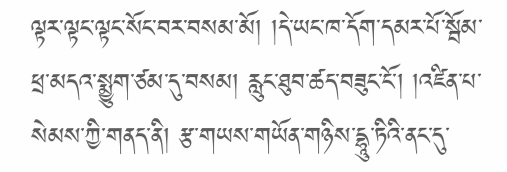ལྟར་ལྟང་ལྟང་སོང་བར་བསམ་མོ། །དེ་ཡང་ཁ་དོག་དམར་པོ་སྦོམ་ཕྲ་མདའ་སྨྱུག་ཙམ་དུ་བསམ། རླུང་ཐུབ་ཚད་བཟུང་ངོ་། །འཛིན་པ་སེམས་ཀྱི་གནད་ནི། རྩ་གཡས་གཡོན་གཉིས་དྷཱུ་ཏིའི་ནང་དུ་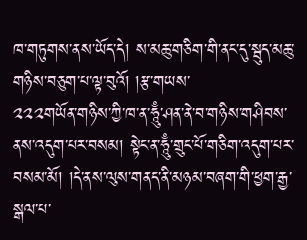ཁ་གཏུགས་ནས་ཡོད་དེ། ས་མཆུ་གཅིག་གི་ནང་དུ་སྦུད་མཆུ་གཉིས་བཅུག་པ་ལྟ་བུའོ། །རྩ་གཡས་
༢༢༢གཡོན་གཉིས་ཀྱི་ཁ་ན་ཧཱུྃ་ཤན་ནེ་བ་གཉིས་གཤིབས་ནས་འདུག་པར་བསམ། སྟེང་ན་ཧཱུྃ་གྲུང་པོ་གཅིག་འདུག་པར་བསམ་མོ། །དེ་ནས་ལུས་གནད་ནི་མཉམ་བཞག་གི་ཕྱག་རྒྱ་སྒལ་པ་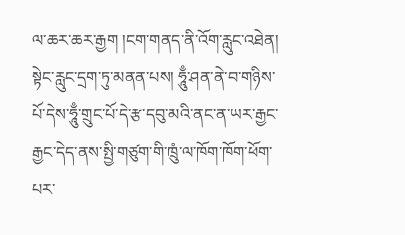ལ་ཆར་ཆར་རྒྱག །ངག་གནད་ནི་འོག་རླུང་འཐེན། སྟེང་རླུང་དྲག་ཏུ་མནན་པས། ཧཱུྃ་ཤན་ནེ་བ་གཉིས་པོ་དེས་ཧཱུྃ་གྲུང་པོ་དེ་རྩ་དབུ་མའི་ནང་ན་ཡར་རྒྱང་རྒྱང་དེད་ནས་སྤྱི་གཙུག་གི་ཁྲུཾ་ལ་ཁོག་ཁོག་ཕོག་པར་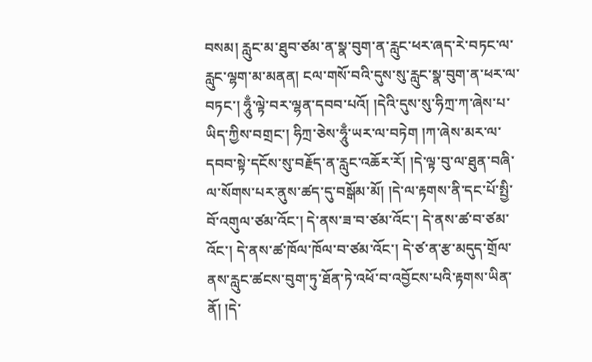བསམ། རླུང་མ་ཐུབ་ཙམ་ན་སྣ་བུག་ན་རླུང་ཕར་ཞད་རེ་བཏང་ལ་རླུང་ལྷག་མ་མནན། ངལ་གསོ་བའི་དུས་སུ་རླུང་སྣ་བུག་ན་ཕར་ལ་བཏང་། ཧཱུྃ་ལྟེ་བར་ལྷན་དབབ་པའོ། །དེའི་དུས་སུ་ཧིཀྲ་ཀ་ཞེས་པ་ཡིད་ཀྱིས་བགྲང་། ཧིཀྲ་ཅེས་ཧཱུྃ་ཡར་ལ་བཏེག །ཀ་ཞེས་མར་ལ་དབབ་སྟེ་དངོས་སུ་བརྗོད་ན་རླུང་འཆོར་རོ། །དེ་ལྟ་བུ་ལ་ཐུན་བཞི་ལ་སོགས་པར་ནུས་ཚད་དུ་བསྒོམ་མོ། །དེ་ལ་རྟགས་ནི་དང་པོ་སྤྱི་བོ་འགུལ་ཙམ་འོང་། དེ་ནས་ཟ་བ་ཙམ་འོང་། དེ་ནས་ཚ་བ་ཙམ་འོང་། དེ་ནས་ཚ་ཁོལ་ཁོལ་བ་ཙམ་འོང་། དེ་ཙ་ན་རྩ་མདུད་གྲོལ་ནས་རླུང་ཚངས་བུག་ཏུ་ཐོན་ཏེ་འཕོ་བ་འབྱོངས་པའི་རྟགས་ཡིན་ནོ། །དེ་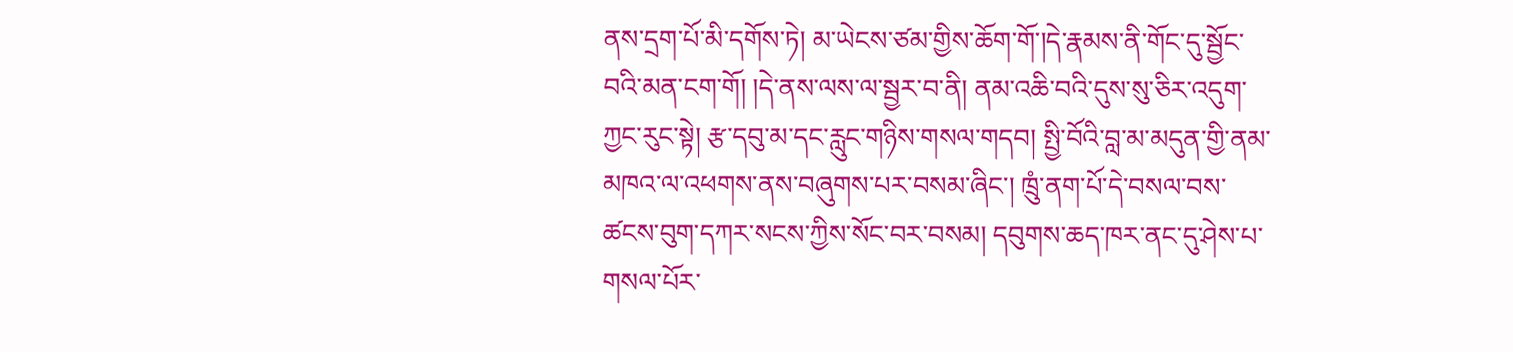ནས་དྲག་པོ་མི་དགོས་ཏེ། མ་ཡེངས་ཙམ་གྱིས་ཆོག་གོ་།དེ་རྣམས་ནི་གོང་དུ་སྦྱོང་བའི་མན་ངག་གོ། །དེ་ནས་ལས་ལ་སྦྱར་བ་ནི། ནམ་འཆི་བའི་དུས་སུ་ཅིར་འདུག་ཀྱང་རུང་སྟེ། རྩ་དབུ་མ་དང་རླུང་གཉིས་གསལ་གདབ། སྤྱི་བོའི་བླ་མ་མདུན་གྱི་ནམ་མཁའ་ལ་འཕགས་ནས་བཞུགས་པར་བསམ་ཞིང་། ཁྲུཾ་ནག་པོ་དེ་བསལ་བས་ཚངས་བུག་དཀར་སངས་ཀྱིས་སོང་བར་བསམ། དབུགས་ཆད་ཁར་ནང་དུ་ཤེས་པ་གསལ་པོར་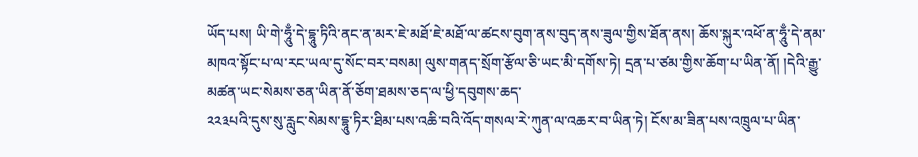ཡོད་པས། ཡི་གེ་ཧཱུྃ་དེ་དྷཱུ་ཏིའི་ནང་ན་མར་ཇེ་མཐོ་ཇེ་མཐོ་ལ་ཚངས་བུག་ནས་བུད་ནས་ཟུལ་གྱིས་ཐོན་ནས། ཆོས་སྐུར་འཕོ་ན་ཧཱུྃ་དེ་ནམ་མཁའ་སྟོང་པ་ལ་རང་ཡལ་དུ་སོང་བར་བསམ། ལུས་གནད་སྲོག་རྩོལ་ཅི་ཡང་མི་དགོས་ཏེ། དྲན་པ་ཙམ་གྱིས་ཆོག་པ་ཡིན་ནོ། །དེའི་རྒྱུ་མཚན་ཡང་སེམས་ཅན་ཡིན་ནོ་ཅོག་ཐམས་ཅད་ལ་ཕྱི་དབུགས་ཆད་
༢༢༣པའི་དུས་སུ་རླུང་སེམས་དྷཱུ་ཏིར་ཐིམ་པས་འཆི་བའི་འོད་གསལ་རེ་ཀུན་ལ་འཆར་བ་ཡིན་ཏེ། ངོས་མ་ཟིན་པས་འཁྲུལ་པ་ཡིན་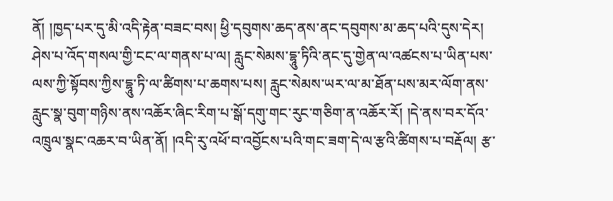ནོ། །ཁྱད་པར་དུ་མི་འདི་རྟེན་བཟང་བས། ཕྱི་དབུགས་ཆད་ནས་ནང་དབུགས་མ་ཆད་པའི་དུས་དེར། ཤེས་པ་འོད་གསལ་གྱི་ངང་ལ་གནས་པ་ལ། རླུང་སེམས་དྷཱུ་ཏིའི་ནང་དུ་གྱེན་ལ་འཚངས་པ་ཡིན་པས་ལས་ཀྱི་སྟོབས་ཀྱིས་དྷཱུ་ཏི་ལ་ཚིགས་པ་ཆགས་པས། རླུང་སེམས་ཡར་ལ་མ་ཐོན་པས་མར་ལོག་ནས་རླུང་སྣ་བུག་གཉིས་ནས་འཆོར་ཞིང་རིག་པ་སྒོ་དགུ་གང་རུང་གཅིག་ན་འཆོར་རོ། །དེ་ནས་བར་དོའ་འཁྲུལ་སྣང་འཆར་བ་ཡིན་ནོ། །འདི་རུ་འཕོ་བ་འབྱོངས་པའི་གང་ཟག་དེ་ལ་རྩའི་ཚིགས་པ་བརྡོལ། རྩ་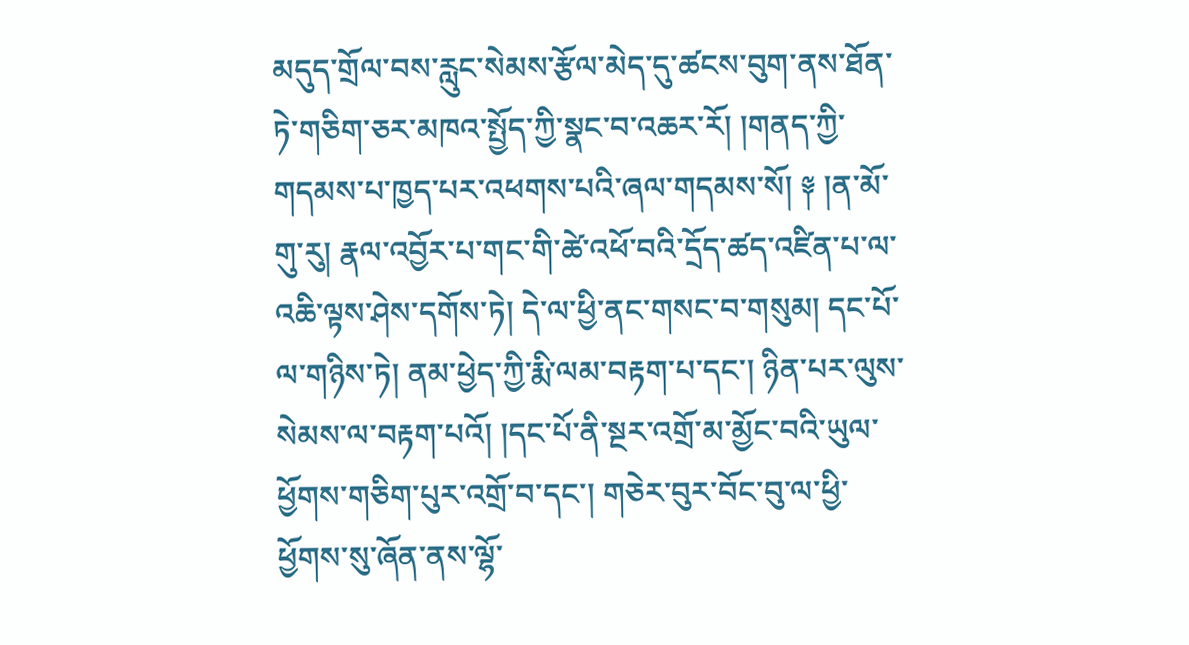མདུད་གྲོལ་བས་རླུང་སེམས་རྩོལ་མེད་དུ་ཚངས་བུག་ནས་ཐོན་ཏེ་གཅིག་ཅར་མཁའ་སྤྱོད་ཀྱི་སྣང་བ་འཆར་རོ། །གནད་ཀྱི་གདམས་པ་ཁྱད་པར་འཕགས་པའི་ཞལ་གདམས་སོ། ༈ །ན་མོ་གུ་རུ། རྣལ་འབྱོར་པ་གང་གི་ཚེ་འཕོ་བའི་དྲོད་ཚད་འཛིན་པ་ལ་འཆི་ལྟས་ཤེས་དགོས་ཏེ། དེ་ལ་ཕྱི་ནང་གསང་བ་གསུམ། དང་པོ་ལ་གཉིས་ཏེ། ནམ་ཕྱེད་ཀྱི་རྨི་ལམ་བརྟག་པ་དང་། ཉིན་པར་ལུས་སེམས་ལ་བརྟག་པའོ། །དང་པོ་ནི་སྔར་འགྲོ་མ་མྱོང་བའི་ཡུལ་ཕྱོགས་གཅིག་པུར་འགྲོ་བ་དང་། གཅེར་བུར་བོང་བུ་ལ་ཕྱི་ཕྱོགས་སུ་ཞོན་ནས་ལྷོ་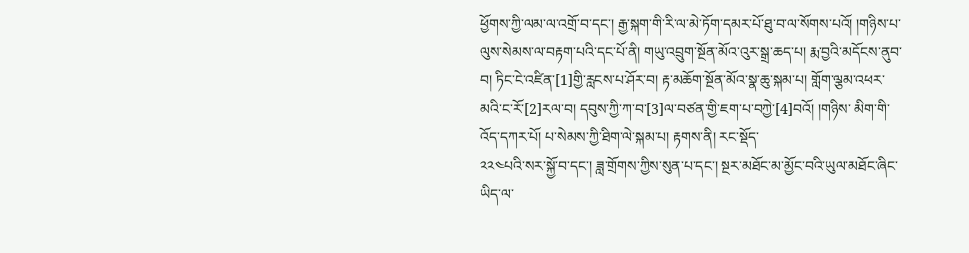ཕྱོགས་ཀྱི་ལམ་ལ་འགྲོ་བ་དང་། རྒྱ་སྐག་གི་རི་ལ་མེ་ཏོག་དམར་པོ་ཐུ་བ་ལ་སོགས་པའོ། །གཉིས་པ་ལུས་སེམས་ལ་བརྟག་པའི་དང་པོ་ནི། གཡུ་འབྲུག་སྔོན་མོའ་འུར་སྒྲ་ཆད་པ། རྨ་བྱའི་མདོངས་ནུབ་བ། ཏིང་ངེ་འཛིན་[1]གྱི་རླངས་པ་ཤོར་བ། རྟ་མཆོག་སྔོན་མོའ་སྣ་ཆུ་སྐམ་པ། གློག་ལྕམ་འཕར་མའི་ང་རོ་[2]རལ་བ། དབུས་ཀྱི་ཀ་བ་[3]ལ་བཙན་གྱི་ཇག་པ་བཀྱེ་[4]བའོ། །གཉིས་ མིག་གི་འོད་དཀར་པོ། པ་སེམས་ཀྱི་ཐིག་ལེ་སྐམ་པ། རྟགས་ནི། རང་སྡོད་
༢༢༤པའི་སར་སྐྱོ་བ་དང་། ཟླ་གྲོགས་ཀྱིས་སུན་པ་དང་། སྔར་མཐོང་མ་མྱོང་བའི་ཡུལ་མཐོང་ཞིང་ཡིད་ལ་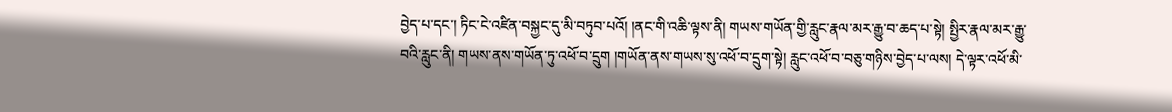བྱེད་པ་དང་། ཏིང་ངེ་འཛིན་བསྐྱང་དུ་མི་བཏུབ་པའོ། །ནང་གི་འཆི་ལྟས་ནི། གཡས་གཡོན་གྱི་རླུང་རྣལ་མར་རྒྱུ་བ་ཆད་པ་སྟེ། སྤྱིར་རྣལ་མར་རྒྱུ་བའི་རླུང་ནི། གཡས་ནས་གཡོན་ཏུ་འཕོ་བ་དྲུག །གཡོན་ནས་གཡས་སུ་འཕོ་བ་དྲུག་སྟེ། རླུང་འཕོ་བ་བཅུ་གཉིས་བྱེད་པ་ལས། དེ་ལྟར་འཕོ་མི་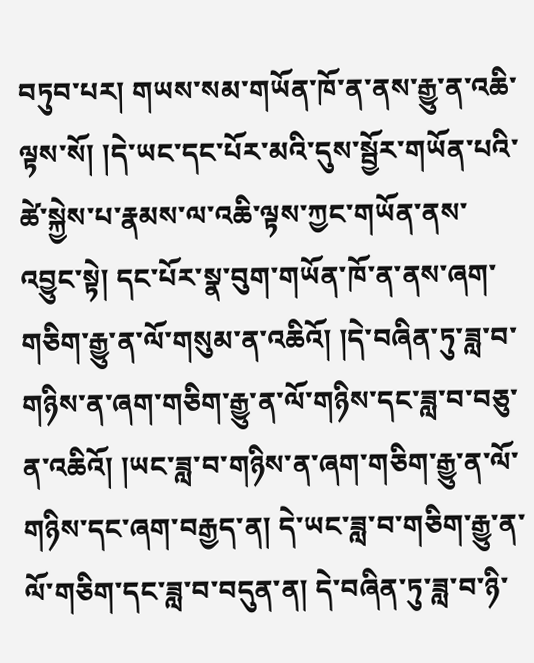བཏུབ་པར། གཡས་སམ་གཡོན་ཁོ་ན་ནས་རྒྱུ་ན་འཆི་ལྟས་སོ། །དེ་ཡང་དང་པོར་མའི་དུས་སྦྱོར་གཡོན་པའི་ཚེ་སྐྱེས་པ་རྣམས་ལ་འཆི་ལྟས་ཀྱང་གཡོན་ནས་འབྱུང་སྟེ། དང་པོར་སྣ་བུག་གཡོན་ཁོ་ན་ནས་ཞག་གཅིག་རྒྱུ་ན་ལོ་གསུམ་ན་འཆིའོ། །དེ་བཞིན་ཏུ་ཟླ་བ་གཉིས་ན་ཞག་གཅིག་རྒྱུ་ན་ལོ་གཉིས་དང་ཟླ་བ་བཅུ་ན་འཆིའོ། །ཡང་ཟླ་བ་གཉིས་ན་ཞག་གཅིག་རྒྱུ་ན་ལོ་གཉིས་དང་ཞག་བརྒྱད་ན། དེ་ཡང་ཟླ་བ་གཅིག་རྒྱུ་ན་ལོ་གཅིག་དང་ཟླ་བ་བདུན་ན། དེ་བཞིན་ཏུ་ཟླ་བ་ཉི་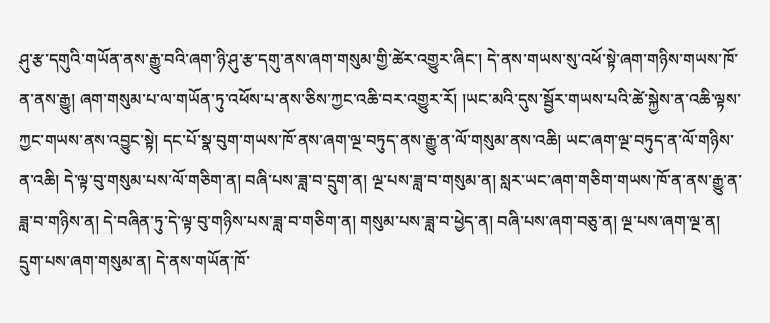ཤུ་རྩ་དགུའི་གཡོན་ནས་རྒྱུ་བའི་ཞག་ཉི་ཤུ་རྩ་དགུ་ནས་ཞག་གསུམ་གྱི་ཚེར་འགྱུར་ཞིང་། དེ་ནས་གཡས་སུ་འཕོ་སྟེ་ཞག་གཉིས་གཡས་ཁོ་ན་ནས་རྒྱུ། ཞག་གསུམ་པ་ལ་གཡོན་ཏུ་འཕོས་པ་ནས་ཅིས་ཀྱང་འཆི་བར་འགྱུར་རོ། །ཡང་མའི་དུས་སྦྱོར་གཡས་པའི་ཚེ་སྐྱེས་ན་འཆི་ལྟས་ཀྱང་གཡས་ནས་འབྱུང་སྟེ། དང་པོ་སྣ་བུག་གཡས་ཁོ་ནས་ཞག་ལྔ་བཏུད་ནས་རྒྱུ་ན་ལོ་གསུམ་ནས་འཆི། ཡང་ཞག་ལྔ་བཏུད་ན་ལོ་གཉིས་ན་འཆི། དེ་ལྟ་བུ་གསུམ་པས་ལོ་གཅིག་ན། བཞི་པས་ཟླ་བ་དྲུག་ན། ལྔ་པས་ཟླ་བ་གསུམ་ན། སླར་ཡང་ཞག་གཅིག་གཡས་ཁོ་ན་ནས་རྒྱུ་ན་ཟླ་བ་གཉིས་ན། དེ་བཞིན་ཏུ་དེ་ལྟ་བུ་གཉིས་པས་ཟླ་བ་གཅིག་ན། གསུམ་པས་ཟླ་བ་ཕྱེད་ན། བཞི་པས་ཞག་བཅུ་ན། ལྔ་པས་ཞག་ལྔ་ན། དྲུག་པས་ཞག་གསུམ་ན། དེ་ནས་གཡོན་ཁོ་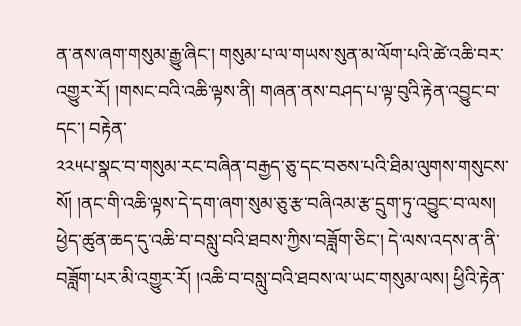ན་ནས་ཞག་གསུམ་རྒྱུ་ཞིང་། གསུམ་པ་ལ་གཡས་སུན་མ་ལོག་པའི་ཚེ་འཆི་བར་འགྱུར་རོ། །གསང་བའི་འཆི་ལྟས་ནི། གཞན་ནས་བཤད་པ་ལྟ་བུའི་རྟེན་འབྱུང་བ་དང་། བརྟེན་
༢༢༥པ་སྣང་བ་གསུམ་རང་བཞིན་བརྒྱད་ཅུ་དང་བཅས་པའི་ཐིམ་ལུགས་གསུངས་སོ། །ནང་གི་འཆི་ལྟས་དེ་དག་ཞག་སུམ་ཅུ་རྩ་བཞིའམ་རྩ་དྲུག་ཏུ་འབྱུང་བ་ལས། ཕྱེད་ཚུན་ཆད་དུ་འཆི་བ་བསླུ་བའི་ཐབས་ཀྱིས་བཟློག་ཅིང་། དེ་ལས་འདས་ན་ནི་བཟློག་པར་མི་འགྱུར་རོ། །འཆི་བ་བསླུ་བའི་ཐབས་ལ་ཡང་གསུམ་ལས། ཕྱིའི་རྟེན་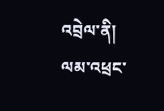འབྲེལ་ནི། ལམ་འཕྲང་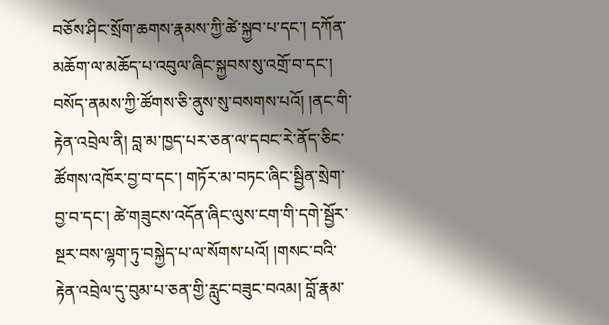བཅོས་ཤིང་སྲོག་ཆགས་རྣམས་ཀྱི་ཚེ་སྐྱབ་པ་དང་། དཀོན་མཆོག་ལ་མཆོད་པ་འབུལ་ཞིང་སྐྱབས་སུ་འགྲོ་བ་དང་། བསོད་ནམས་ཀྱི་ཚོགས་ཅི་ནུས་སུ་བསགས་པའོ། །ནང་གི་རྟེན་འབྲེལ་ནི། བླ་མ་ཁྱད་པར་ཅན་ལ་དབང་རེ་ནོད་ཅིང་ཚོགས་འཁོར་བྱ་བ་དང་། གཏོར་མ་བཏང་ཞིང་སྦྱིན་སྲེག་བྱ་བ་དང་། ཚེ་གཟུངས་འདོན་ཞིང་ལུས་ངག་གི་དགེ་སྦྱོར་སྔར་བས་ལྷག་ཏུ་བསྐྱེད་པ་ལ་སོགས་པའོ། །གསང་བའི་རྟེན་འབྲེལ་དུ་བུམ་པ་ཅན་གྱི་རླུང་བཟུང་བའམ། བློ་རྣམ་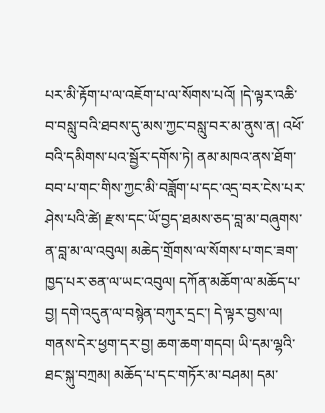པར་མི་རྟོག་པ་ལ་འཇོག་པ་ལ་སོགས་པའོ། །དེ་ལྟར་འཆི་བ་བསླུ་བའི་ཐབས་དུ་མས་ཀྱང་བསླུ་བར་མ་ནུས་ན། འཕོ་བའི་དམིགས་པའ་སྦྱོར་དགོས་ཏེ། ནམ་མཁའ་ནས་ཐོག་བབ་པ་གང་གིས་ཀྱང་མི་བཟློག་པ་དང་འདྲ་བར་ངེས་པར་ཤེས་པའི་ཚེ། རྫས་དང་ཡོ་བྱད་ཐམས་ཅད་བླ་མ་བཞུགས་ན་བླ་མ་ལ་འབུལ། མཆེད་གྲོགས་ལ་སོགས་པ་གང་ཟག་ཁྱད་པར་ཅན་ལ་ཡང་འབུལ། དཀོན་མཆོག་ལ་མཆོད་པ་བྱ། དགེ་འདུན་ལ་བསྙེན་བཀུར་དྲང་། དེ་ལྟར་བྱས་ལ། གནས་དེར་ཕྱག་དར་བྱ། ཆག་ཆག་གདབ། ཡི་དམ་ལྷའི་ཐང་སྐུ་བཀྲམ། མཆོད་པ་དང་གཏོར་མ་བཤམ། དམ་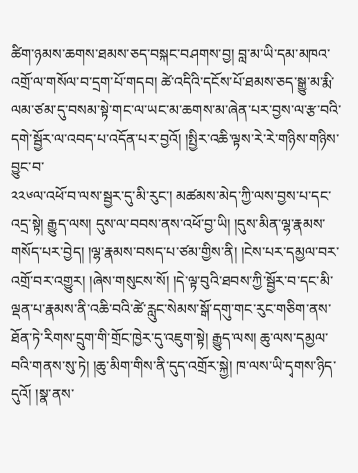ཚིག་ཉམས་ཆགས་ཐམས་ཅད་བསྐང་བཤགས་བྱ། བླ་མ་ཡི་དམ་མཁའ་འགྲོ་ལ་གསོལ་བ་དྲག་པོ་གདབ། ཚེ་འདིའི་དངོས་པོ་ཐམས་ཅད་སྒྱུ་མ་རྨི་ལམ་ཙམ་དུ་བསམ་སྟེ་གང་ལ་ཡང་མ་ཆགས་མ་ཞེན་པར་བྱས་ལ་རྩ་བའི་དགེ་སྦྱོར་ལ་འབད་པ་འདོན་པར་བྱའོ། །སྤྱིར་འཆི་ལྟས་རེ་རེ་གཉིས་གཉིས་བྱུང་བ་
༢༢༦ལ་འཕོ་བ་ལས་སྦྱར་དུ་མི་རུང་། མཚམས་མེད་ཀྱི་ལས་བྱས་པ་དང་འདྲ་སྟེ། རྒྱུད་ལས། དུས་ལ་བབས་ནས་འཕོ་བྱ་ཡི། །དུས་མིན་ལྷ་རྣམས་གསོད་པར་བྱེད། །ལྷ་རྣམས་བསད་པ་ཙམ་གྱིས་ནི། །ངེས་པར་དམྱལ་བར་འགྲོ་བར་འགྱུར། །ཞེས་གསུངས་སོ། །དེ་ལྟ་བུའི་ཐབས་ཀྱི་སྦྱོར་བ་དང་མི་ལྡན་པ་རྣམས་ནི་འཆི་བའི་ཚེ་རླུང་སེམས་སྒོ་དགུ་གང་རུང་གཅིག་ནས་ཐོན་ཏེ་རིགས་དྲུག་གི་གྲོང་ཁྱེར་དུ་འཇུག་སྟེ། རྒྱུད་ལས། ཆུ་ལས་དམྱལ་བའི་གནས་སུ་ཏེ། །ཆུ་མིག་གིས་ནི་དུད་འགྲོར་སྐྱེ། ཁ་ལས་ཡི་དྭགས་ཉིད་དུའོ། །སྣ་ནས་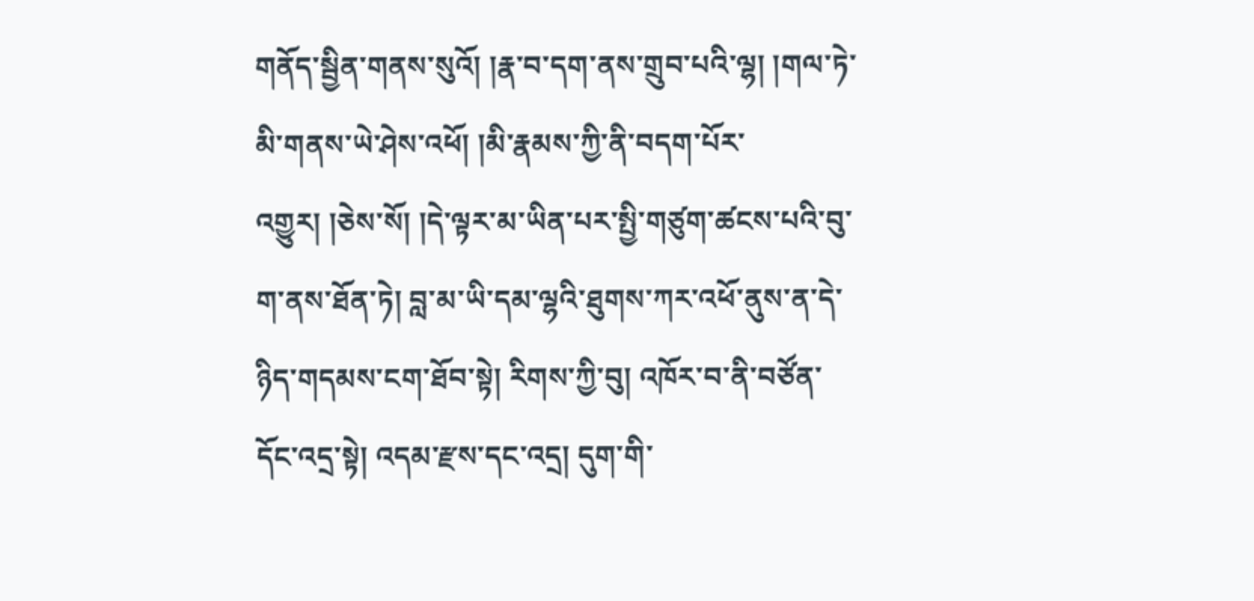གནོད་སྦྱིན་གནས་སུའོ། །རྣ་བ་དག་ནས་གྲུབ་པའི་ལྷ། །གལ་ཏེ་མི་གནས་ཡེ་ཤེས་འཕོ། །མི་རྣམས་ཀྱི་ནི་བདག་པོར་འགྱུར། །ཅེས་སོ། །དེ་ལྟར་མ་ཡིན་པར་སྤྱི་གཙུག་ཚངས་པའི་བུ་ག་ནས་ཐོན་ཏེ། བླ་མ་ཡི་དམ་ལྷའི་ཐུགས་ཀར་འཕོ་ནུས་ན་དེ་ཉིད་གདམས་ངག་ཐོབ་སྟེ། རིགས་ཀྱི་བུ། འཁོར་བ་ནི་བཙོན་དོང་འདྲ་སྟེ། འདམ་རྫས་དང་འདྲ། དུག་གི་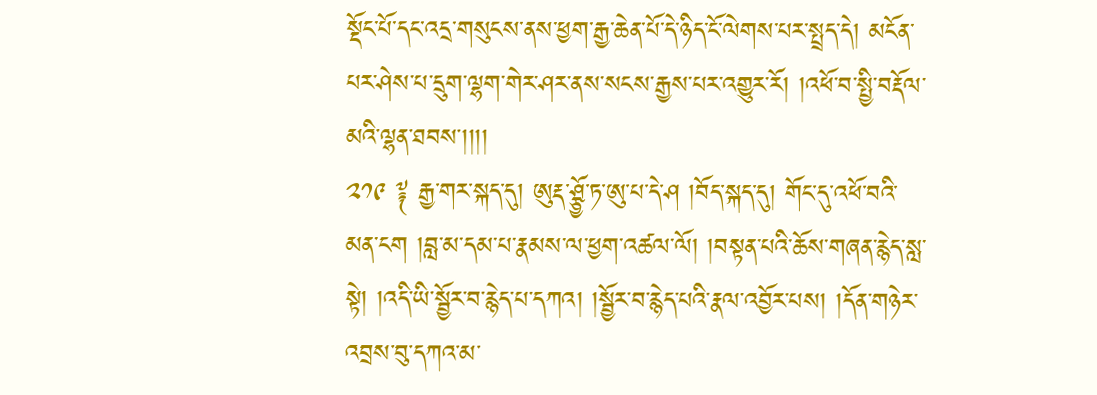སྡོང་པོ་དང་འདྲ་གསུངས་ནས་ཕྱག་རྒྱ་ཆེན་པོ་དེ་ཉིད་ངོ་ལེགས་པར་སྤྲད་དེ། མངོན་པར་ཤེས་པ་དྲུག་ལྷག་གེར་ཤར་ནས་སངས་རྒྱས་པར་འགྱུར་རོ། །འཕོ་བ་སྤྱི་བརྡོལ་མའི་ལྷན་ཐབས་།།།།
༢༡༩ ༈ རྒྱ་གར་སྐད་དུ། ཨུརྡ་ཤྩྱོ་ཏ་ཨུ་པ་དེ་ཤ །བོད་སྐད་དུ། གོང་དུ་འཕོ་བའི་མན་ངག །བླ་མ་དམ་པ་རྣམས་ལ་ཕྱག་འཚལ་ལོ། །བསྟན་པའི་ཆོས་གཞན་རྙེད་སླ་སྟེ། །འདི་ཡི་སྦྱོར་བ་རྙེད་པ་དཀའ། །སྦྱོར་བ་རྙེད་པའི་རྣལ་འབྱོར་པས། །དོན་གཉེར་འབྲས་བུ་དཀའ་མ་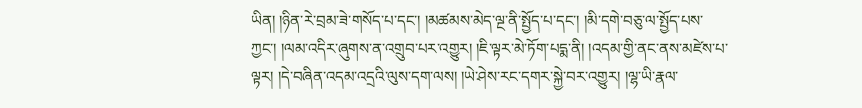ཡིན། །ཉིན་རེ་བྲམ་ཟེ་གསོད་པ་དང་། །མཚམས་མེད་ལྔ་ནི་སྤྱོད་པ་དང་། །མི་དགེ་བཅུ་ལ་སྤྱོད་པས་ཀྱང་། །ལམ་འདིར་ཞུགས་ན་འགྲུབ་པར་འགྱུར། །ཇི་ལྟར་མེ་ཏོག་པདྨ་ནི། །འདམ་གྱི་ནང་ནས་མཛེས་པ་ལྟར། །དེ་བཞིན་འདམ་འདྲའི་ལུས་དག་ལས། །ཡེ་ཤེས་རང་དགར་སྐྱེ་བར་འགྱུར། །ལྷ་ཡི་རྣལ་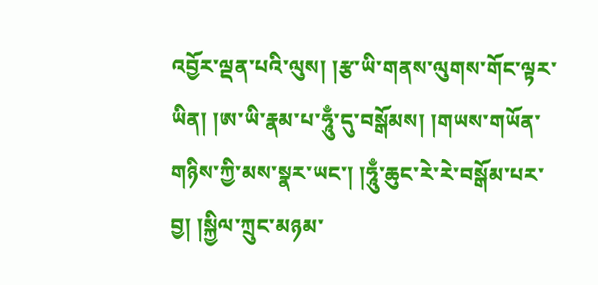འབྱོར་ལྡན་པའི་ལུས། །རྩ་ཡི་གནས་ལུགས་གོང་ལྟར་ཡིན། །ཨ་ཡི་རྣམ་པ་ཧཱུྃ་དུ་བསྒོམས། །གཡས་གཡོན་གཉིས་ཀྱི་མས་སྣར་ཡང་། །ཧཱུྃ་ཆུང་རེ་རེ་བསྒོམ་པར་བྱ། །སྐྱིལ་ཀྲུང་མཉམ་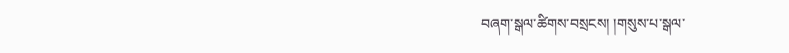བཞག་སྒལ་ཚིགས་བསྲངས། །གསུས་པ་སྒལ་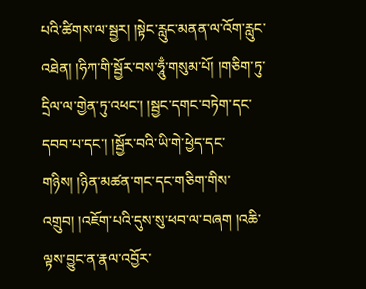པའི་ཚིགས་ལ་སྦྱར། །སྟེང་རླུང་མནན་ལ་འོག་རླུང་འཐེན། །ཧིཀ་གི་སྦྱོར་བས་ཧཱུྃ་གསུམ་པོ། །གཅིག་ཏུ་དྲིལ་ལ་གྱེན་ཏུ་འཕང་། །སྦྱང་དགང་བཏེག་དང་དབབ་པ་དང་། །སྦྱོར་བའི་ཡི་གེ་ཕྱེད་དང་གཉིས། །ཉིན་མཚན་གང་དང་གཅིག་གིས་འགྲུབ། །འཇོག་པའི་དུས་སུ་ཕབ་ལ་བཞག །འཆི་ལྟས་བྱུང་ན་རྣལ་འབྱོར་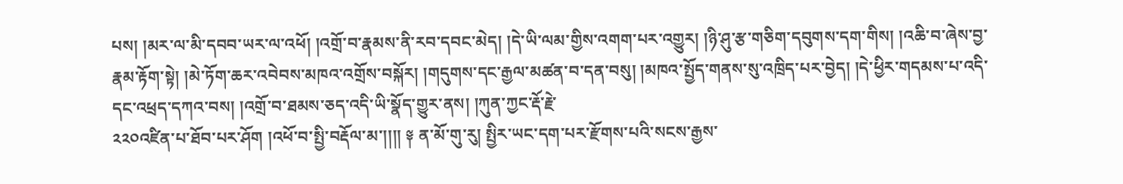པས། །མར་ལ་མི་དབབ་ཡར་ལ་འཕོ། །འགྲོ་བ་རྣམས་ནི་རབ་དབང་མེད། །དེ་ཡི་ལམ་གྱིས་འགག་པར་འགྱུར། །ཉི་ཤུ་རྩ་གཅིག་དབུགས་དག་གིས། །འཆི་བ་ཞེས་བྱ་རྣམ་རྟོག་སྟེ། །མེ་ཏོག་ཆར་འབེབས་མཁའ་འགྲོས་བསྐོར། །གདུགས་དང་རྒྱལ་མཚན་བ་དན་བསུ། །མཁའ་སྤྱོད་གནས་སུ་འཁྲིད་པར་བྱེད། །དེ་ཕྱིར་གདམས་པ་འདི་དང་འཕྲད་དཀའ་བས། །འགྲོ་བ་ཐམས་ཅད་འདི་ཡི་སྣོད་གྱུར་ནས། །ཀུན་ཀྱང་རྡོ་རྗེ་
༢༢༠འཛིན་པ་ཐོབ་པར་ཤོག །འཕོ་བ་སྤྱི་བརྡོལ་མ་།།།། ༈ ན་མོ་གུ་རུ། སྤྱིར་ཡང་དག་པར་རྫོགས་པའི་སངས་རྒྱས་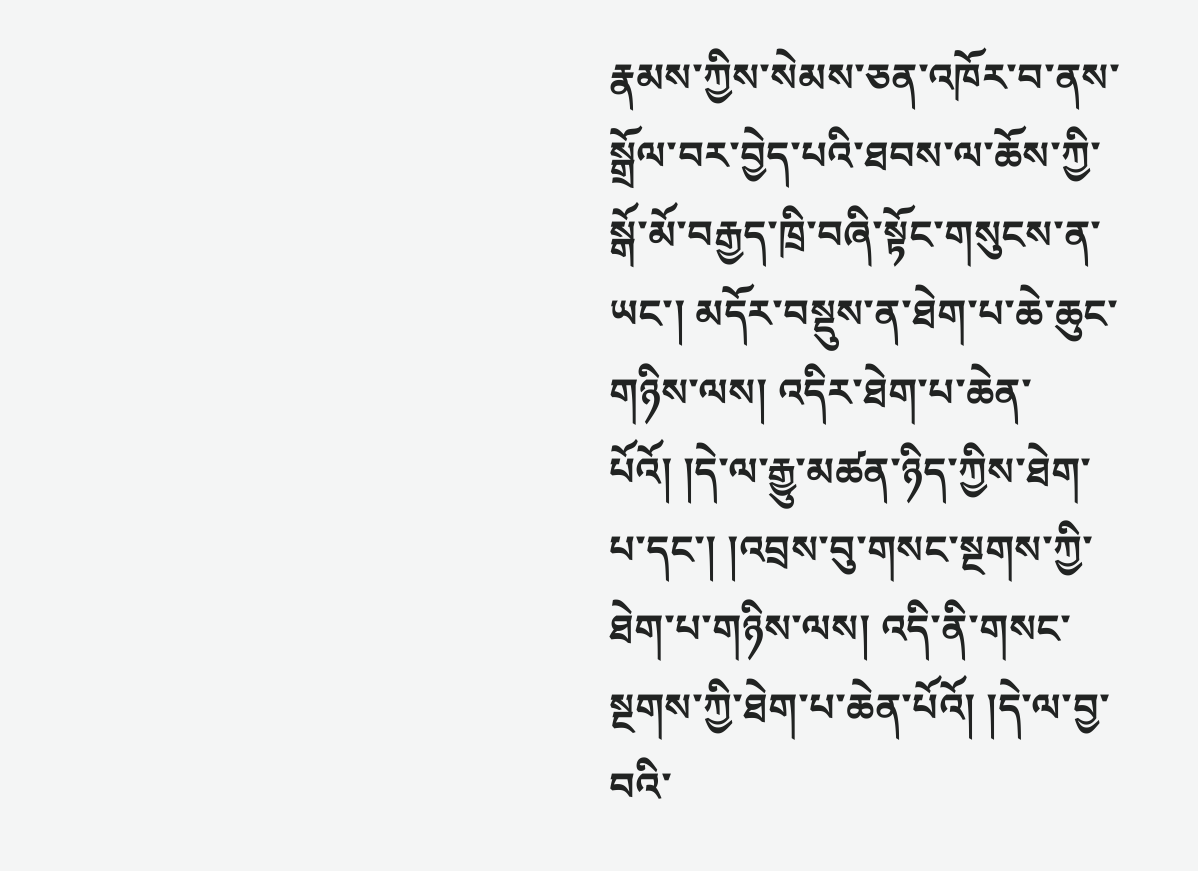རྣམས་ཀྱིས་སེམས་ཅན་འཁོར་བ་ནས་སྒྲོལ་བར་བྱེད་པའི་ཐབས་ལ་ཆོས་ཀྱི་སྒོ་མོ་བརྒྱད་ཁྲི་བཞི་སྟོང་གསུངས་ན་ཡང་། མདོར་བསྡུས་ན་ཐེག་པ་ཆེ་ཆུང་གཉིས་ལས། འདིར་ཐེག་པ་ཆེན་པོའོ། །དེ་ལ་རྒྱུ་མཚན་ཉིད་ཀྱིས་ཐེག་པ་དང་། །འབྲས་བུ་གསང་སྔགས་ཀྱི་ཐེག་པ་གཉིས་ལས། འདི་ནི་གསང་སྔགས་ཀྱི་ཐེག་པ་ཆེན་པོའོ། །དེ་ལ་བྱ་བའི་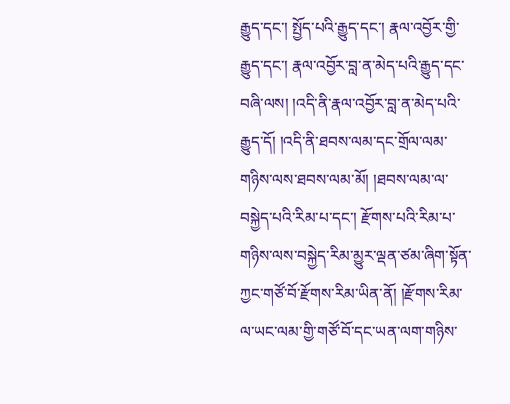རྒྱུད་དང་། སྤྱོད་པའི་རྒྱུད་དང་། རྣལ་འབྱོར་གྱི་རྒྱུད་དང་། རྣལ་འབྱོར་བླ་ན་མེད་པའི་རྒྱུད་དང་བཞི་ལས། །འདི་ནི་རྣལ་འབྱོར་བླ་ན་མེད་པའི་རྒྱུད་དོ། །འདི་ནི་ཐབས་ལམ་དང་གྲོལ་ལམ་གཉིས་ལས་ཐབས་ལམ་མོ། །ཐབས་ལམ་ལ་བསྐྱེད་པའི་རིམ་པ་དང་། རྫོགས་པའི་རིམ་པ་གཉིས་ལས་བསྐྱེད་རིམ་མྱུར་ལྡན་ཙམ་ཞིག་སྟོན་ཀྱང་གཙོ་བོ་རྫོགས་རིམ་ཡིན་ནོ། །རྫོགས་རིམ་ལ་ཡང་ལམ་གྱི་གཙོ་བོ་དང་ཡན་ལག་གཉིས་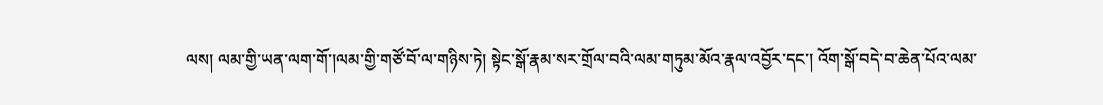ལས། ལམ་གྱི་ཡན་ལག་གོ་།ལམ་གྱི་གཙོ་བོ་ལ་གཉིས་ཏེ། སྟེང་སྒོ་རྣམ་སར་གྲོལ་བའི་ལམ་གཏུམ་མོའ་རྣལ་འབྱོར་དང་། འོག་སྒོ་བདེ་བ་ཆེན་པོའ་ལམ་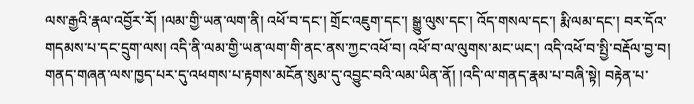ལས་རྒྱའི་རྣལ་འབྱོར་རོ། །ལམ་གྱི་ཡན་ལག་ནི། འཕོ་བ་དང་། གྲོང་འཇུག་དང་། སྒྱུ་ལུས་དང་། འོད་གསལ་དང་། རྨི་ལམ་དང་། བར་དོའ་གདམས་པ་དང་དྲུག་ལས། འདི་ནི་ལམ་གྱི་ཡན་ལག་གི་ནང་ནས་ཀྱང་འཕོ་བ། འཕོ་བ་ལ་ལུགས་མང་ཡང་། འདི་འཕོ་བ་སྤྱི་བརྡོལ་བྱ་བ། གནད་གཞན་ལས་ཁྱད་པར་དུ་འཕགས་པ་རྟགས་མངོན་སུམ་དུ་འབྱུང་བའི་ལམ་ཡིན་ནོ། །འདི་ལ་གནད་རྣམ་པ་བཞི་སྟེ། བརྟེན་པ་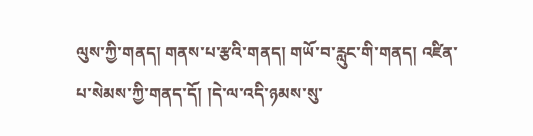ལུས་ཀྱི་གནད། གནས་པ་རྩའི་གནད། གཡོ་བ་རླུང་གི་གནད། འཛིན་པ་སེམས་ཀྱི་གནད་དོ། །དེ་ལ་འདི་ཉམས་སུ་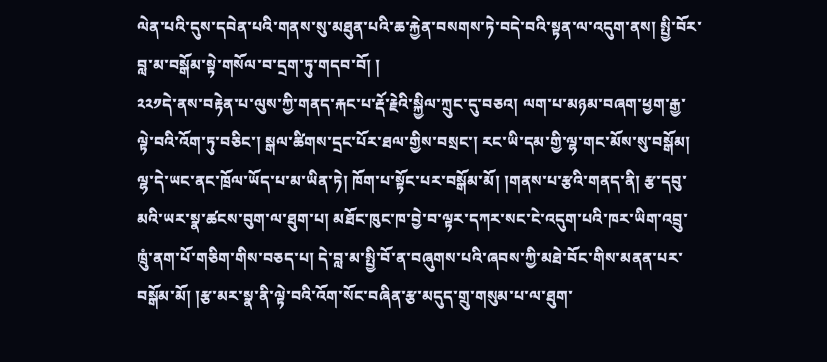ལེན་པའི་དུས་དབེན་པའི་གནས་སུ་མཐུན་པའི་ཆ་རྐྱེན་བསགས་ཏེ་བདེ་བའི་སྟན་ལ་འདུག་ནས། སྤྱི་བོར་བླ་མ་བསྒོམ་སྟེ་གསོལ་བ་དྲག་ཏུ་གདབ་བོ། །
༢༢༡དེ་ནས་བརྟེན་པ་ལུས་ཀྱི་གནད་རྐང་པ་རྡོ་རྗེའི་སྐྱིལ་ཀྲུང་དུ་བཅའ། ལག་པ་མཉམ་བཞག་ཕྱག་རྒྱ་ལྟེ་བའི་འོག་ཏུ་བཅིང་། སྒལ་ཚིགས་དྲང་པོར་ཐལ་གྱིས་བསྲང་། རང་ཡི་དམ་གྱི་ལྷ་གང་མོས་སུ་བསྒོམ། ལྷ་དེ་ཡང་ནང་ཁྲོལ་ཡོད་པ་མ་ཡིན་ཏེ། ཁོག་པ་སྟོང་པར་བསྒོམ་མོ། །གནས་པ་རྩའི་གནད་ནི། རྩ་དབུ་མའི་ཡར་སྣ་ཚངས་བུག་ལ་ཐུག་པ། མཐོང་ཁུང་ཁ་བྱེ་བ་ལྟར་དཀར་སང་ངེ་འདུག་པའི་ཁར་ཡིག་འབྲུ་ཁྲུཾ་ནག་པོ་གཅིག་གིས་བཅད་པ། དེ་བླ་མ་སྤྱི་བོ་ན་བཞུགས་པའི་ཞབས་ཀྱི་མཐེ་བོང་གིས་མནན་པར་བསྒོམ་མོ། །རྩ་མར་སྣ་ནི་ལྟེ་བའི་འོག་སོང་བཞིན་རྩ་མདུད་གྲུ་གསུམ་པ་ལ་ཐུག་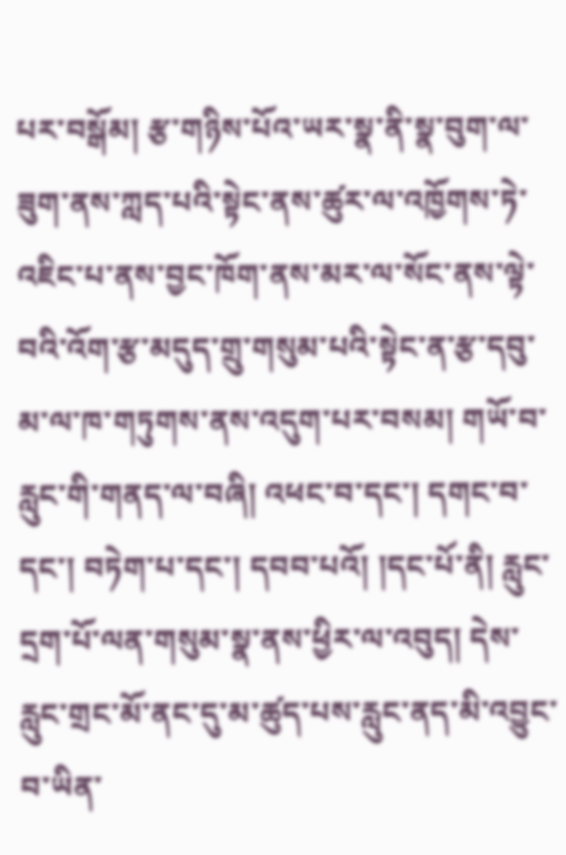པར་བསྒོམ། རྩ་གཉིས་པོའ་ཡར་སྣ་ནི་སྣ་བུག་ལ་ཟུག་ནས་ཀླད་པའི་སྟེང་ནས་ཚུར་ལ་འཁྱོགས་ཏེ་འཇིང་པ་ནས་བྱང་ཁོག་ནས་མར་ལ་སོང་ནས་ལྟེ་བའི་འོག་རྩ་མདུད་གྲུ་གསུམ་པའི་སྟེང་ན་རྩ་དབུ་མ་ལ་ཁ་གཏུགས་ནས་འདུག་པར་བསམ། གཡོ་བ་རླུང་གི་གནད་ལ་བཞི། འཕང་བ་དང་། དགང་བ་དང་། བཏེག་པ་དང་། དབབ་པའོ། །དང་པོ་ནི། རླུང་དྲག་པོ་ལན་གསུམ་སྣ་ནས་ཕྱིར་ལ་འབུད། དེས་རླུང་གྲང་མོ་ནང་དུ་མ་ཚུད་པས་རླུང་ནད་མི་འབྱུང་བ་ཡིན་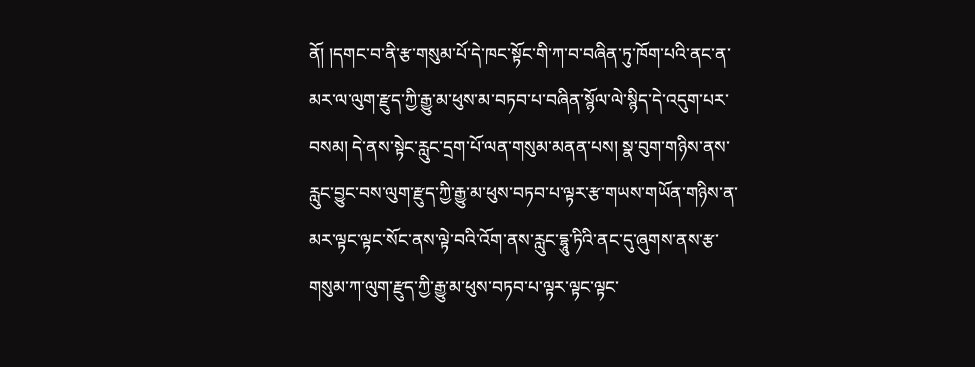ནོ། །དགང་བ་ནི་རྩ་གསུམ་པོ་དེ་ཁང་སྟོང་གི་ཀ་བ་བཞིན་ཏུ་ཁོག་པའི་ནང་ན་མར་ལ་ལུག་རྫུད་ཀྱི་རྒྱུ་མ་ཕུས་མ་བཏབ་པ་བཞིན་སྙོལ་ལེ་སྙིད་དེ་འདུག་པར་བསམ། དེ་ནས་སྟེང་རླུང་དྲག་པོ་ལན་གསུམ་མནན་པས། སྣ་བུག་གཉིས་ནས་རླུང་བྱུང་བས་ལུག་རྫུད་ཀྱི་རྒྱུ་མ་ཕུས་བཏབ་པ་ལྟར་རྩ་གཡས་གཡོན་གཉིས་ན་མར་ལྟང་ལྟང་སོང་ནས་ལྟེ་བའི་འོག་ནས་རླུང་དྷཱུ་ཏིའི་ནང་དུ་ཞུགས་ནས་རྩ་གསུམ་ཀ་ལུག་རྫུད་ཀྱི་རྒྱུ་མ་ཕུས་བཏབ་པ་ལྟར་ལྟང་ལྟང་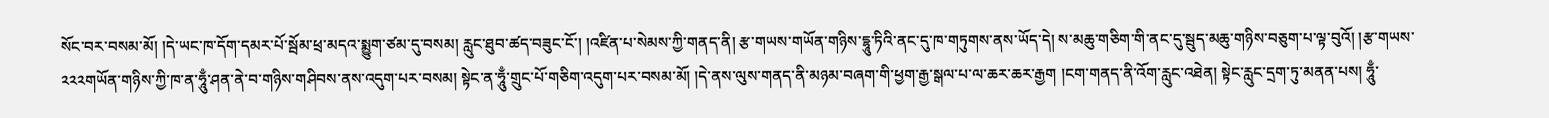སོང་བར་བསམ་མོ། །དེ་ཡང་ཁ་དོག་དམར་པོ་སྦོམ་ཕྲ་མདའ་སྨྱུག་ཙམ་དུ་བསམ། རླུང་ཐུབ་ཚད་བཟུང་ངོ་། །འཛིན་པ་སེམས་ཀྱི་གནད་ནི། རྩ་གཡས་གཡོན་གཉིས་དྷཱུ་ཏིའི་ནང་དུ་ཁ་གཏུགས་ནས་ཡོད་དེ། ས་མཆུ་གཅིག་གི་ནང་དུ་སྦུད་མཆུ་གཉིས་བཅུག་པ་ལྟ་བུའོ། །རྩ་གཡས་
༢༢༢གཡོན་གཉིས་ཀྱི་ཁ་ན་ཧཱུྃ་ཤན་ནེ་བ་གཉིས་གཤིབས་ནས་འདུག་པར་བསམ། སྟེང་ན་ཧཱུྃ་གྲུང་པོ་གཅིག་འདུག་པར་བསམ་མོ། །དེ་ནས་ལུས་གནད་ནི་མཉམ་བཞག་གི་ཕྱག་རྒྱ་སྒལ་པ་ལ་ཆར་ཆར་རྒྱག །ངག་གནད་ནི་འོག་རླུང་འཐེན། སྟེང་རླུང་དྲག་ཏུ་མནན་པས། ཧཱུྃ་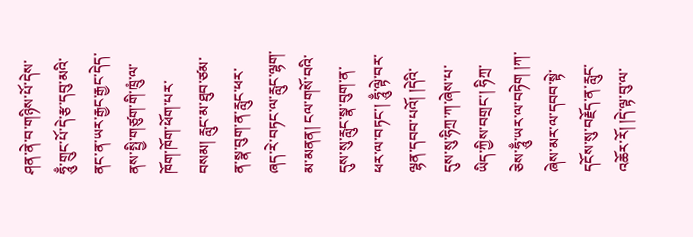ཤན་ནེ་བ་གཉིས་པོ་དེས་ཧཱུྃ་གྲུང་པོ་དེ་རྩ་དབུ་མའི་ནང་ན་ཡར་རྒྱང་རྒྱང་དེད་ནས་སྤྱི་གཙུག་གི་ཁྲུཾ་ལ་ཁོག་ཁོག་ཕོག་པར་བསམ། རླུང་མ་ཐུབ་ཙམ་ན་སྣ་བུག་ན་རླུང་ཕར་ཞད་རེ་བཏང་ལ་རླུང་ལྷག་མ་མནན། ངལ་གསོ་བའི་དུས་སུ་རླུང་སྣ་བུག་ན་ཕར་ལ་བཏང་། ཧཱུྃ་ལྟེ་བར་ལྷན་དབབ་པའོ། །དེའི་དུས་སུ་ཧིཀྲ་ཀ་ཞེས་པ་ཡིད་ཀྱིས་བགྲང་། ཧིཀྲ་ཅེས་ཧཱུྃ་ཡར་ལ་བཏེག །ཀ་ཞེས་མར་ལ་དབབ་སྟེ་དངོས་སུ་བརྗོད་ན་རླུང་འཆོར་རོ། །དེ་ལྟ་བུ་ལ་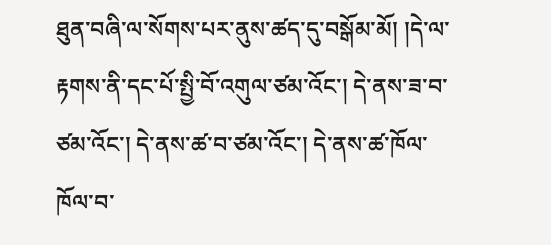ཐུན་བཞི་ལ་སོགས་པར་ནུས་ཚད་དུ་བསྒོམ་མོ། །དེ་ལ་རྟགས་ནི་དང་པོ་སྤྱི་བོ་འགུལ་ཙམ་འོང་། དེ་ནས་ཟ་བ་ཙམ་འོང་། དེ་ནས་ཚ་བ་ཙམ་འོང་། དེ་ནས་ཚ་ཁོལ་ཁོལ་བ་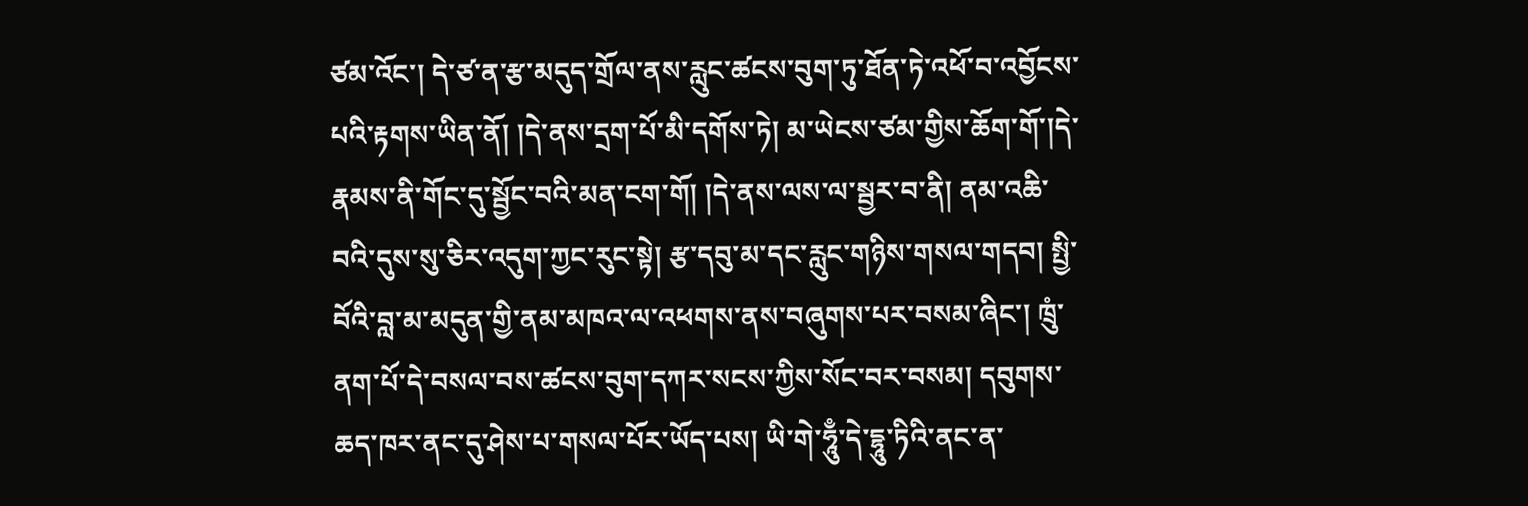ཙམ་འོང་། དེ་ཙ་ན་རྩ་མདུད་གྲོལ་ནས་རླུང་ཚངས་བུག་ཏུ་ཐོན་ཏེ་འཕོ་བ་འབྱོངས་པའི་རྟགས་ཡིན་ནོ། །དེ་ནས་དྲག་པོ་མི་དགོས་ཏེ། མ་ཡེངས་ཙམ་གྱིས་ཆོག་གོ་།དེ་རྣམས་ནི་གོང་དུ་སྦྱོང་བའི་མན་ངག་གོ། །དེ་ནས་ལས་ལ་སྦྱར་བ་ནི། ནམ་འཆི་བའི་དུས་སུ་ཅིར་འདུག་ཀྱང་རུང་སྟེ། རྩ་དབུ་མ་དང་རླུང་གཉིས་གསལ་གདབ། སྤྱི་བོའི་བླ་མ་མདུན་གྱི་ནམ་མཁའ་ལ་འཕགས་ནས་བཞུགས་པར་བསམ་ཞིང་། ཁྲུཾ་ནག་པོ་དེ་བསལ་བས་ཚངས་བུག་དཀར་སངས་ཀྱིས་སོང་བར་བསམ། དབུགས་ཆད་ཁར་ནང་དུ་ཤེས་པ་གསལ་པོར་ཡོད་པས། ཡི་གེ་ཧཱུྃ་དེ་དྷཱུ་ཏིའི་ནང་ན་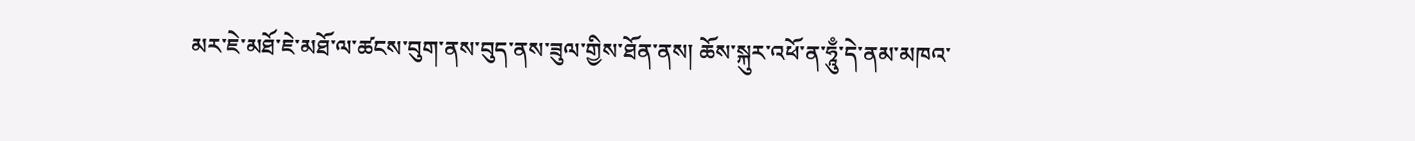མར་ཇེ་མཐོ་ཇེ་མཐོ་ལ་ཚངས་བུག་ནས་བུད་ནས་ཟུལ་གྱིས་ཐོན་ནས། ཆོས་སྐུར་འཕོ་ན་ཧཱུྃ་དེ་ནམ་མཁའ་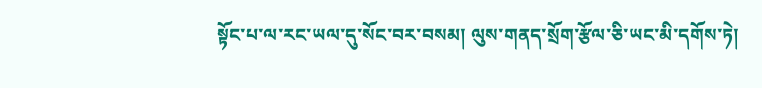སྟོང་པ་ལ་རང་ཡལ་དུ་སོང་བར་བསམ། ལུས་གནད་སྲོག་རྩོལ་ཅི་ཡང་མི་དགོས་ཏེ།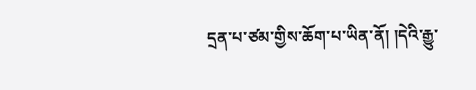དྲན་པ་ཙམ་གྱིས་ཆོག་པ་ཡིན་ནོ། །དེའི་རྒྱུ་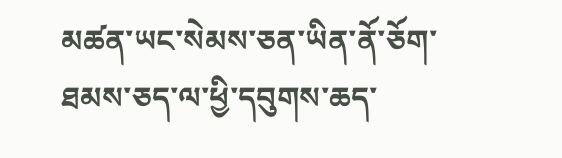མཚན་ཡང་སེམས་ཅན་ཡིན་ནོ་ཅོག་ཐམས་ཅད་ལ་ཕྱི་དབུགས་ཆད་